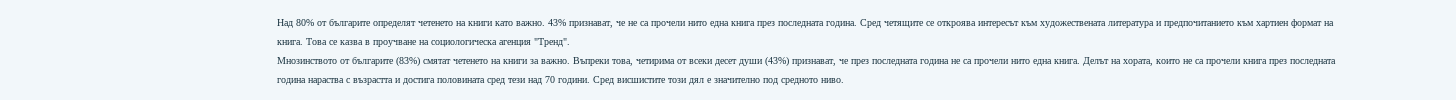Над 80% от българите определят четенето на книги като важно. 43% признават, че не са прочели нито една книга през последната година. Сред четящите се откроява интересът към художествената литература и предпочитанието към хартиен формат на книга. Това се казва в проучване на социологическа агенция "Тренд".
Мнозинството от българите (83%) смятат четенето на книги за важно. Въпреки това, четирима от всеки десет души (43%) признават, че през последната година не са прочели нито една книга. Делът на хората, които не са прочели книга през последната година нараства с възрастта и достига половината сред тези над 70 години. Сред висшистите този дял е значително под средното ниво.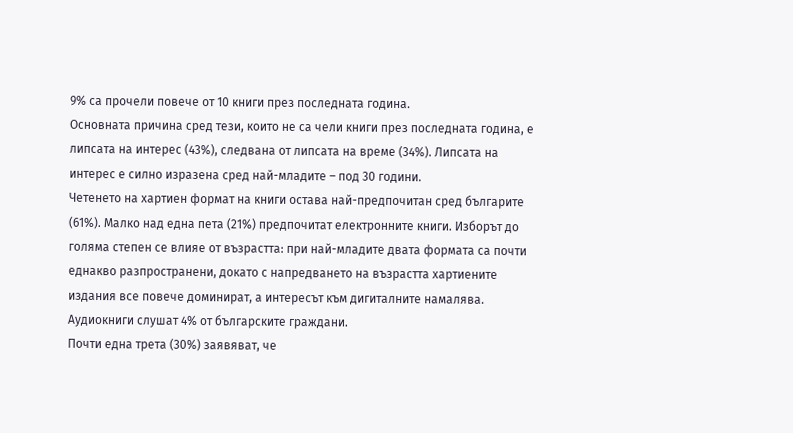9% са прочели повече от 10 книги през последната година.
Основната причина сред тези, които не са чели книги през последната година, е липсата на интерес (43%), следвана от липсата на време (34%). Липсата на интерес е силно изразена сред най-младите – под 30 години.
Четенето на хартиен формат на книги остава най-предпочитан сред българите (61%). Малко над една пета (21%) предпочитат електронните книги. Изборът до голяма степен се влияе от възрастта: при най-младите двата формата са почти еднакво разпространени, докато с напредването на възрастта хартиените издания все повече доминират, а интересът към дигиталните намалява. Аудиокниги слушат 4% от българските граждани.
Почти една трета (30%) заявяват, че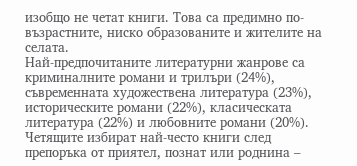изобщо не четат книги. Това са предимно по-възрастните, ниско образованите и жителите на селата.
Най-предпочитаните литературни жанрове са криминалните романи и трилъри (24%), съвременната художествена литература (23%), историческите романи (22%), класическата литература (22%) и любовните романи (20%).
Четящите избират най-често книги след препоръка от приятел, познат или роднина –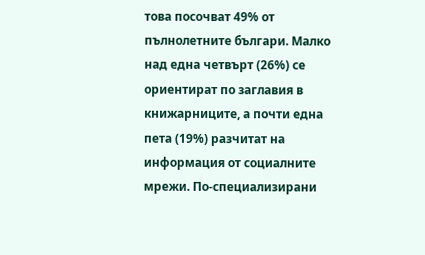това посочват 49% от пълнолетните българи. Малко над една четвърт (26%) се ориентират по заглавия в книжарниците, а почти една пета (19%) разчитат на информация от социалните мрежи. По-специализирани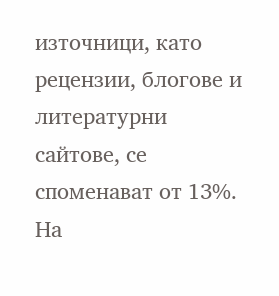източници, като рецензии, блогове и литературни сайтове, се споменават от 13%. На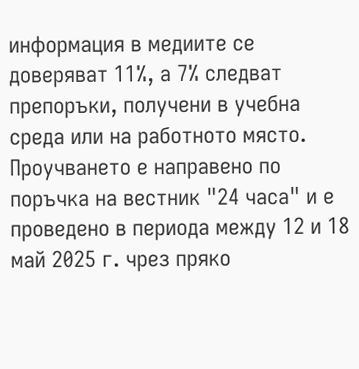информация в медиите се доверяват 11%, а 7% следват препоръки, получени в учебна среда или на работното място.
Проучването е направено по поръчка на вестник "24 часа" и е проведено в периода между 12 и 18 май 2025 г. чрез пряко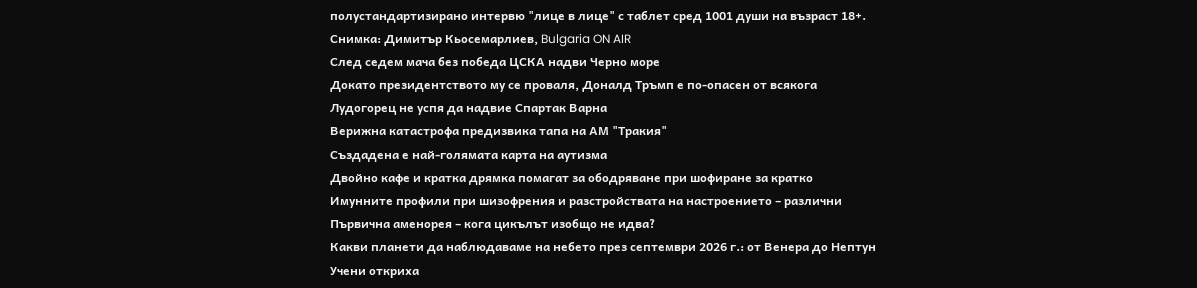полустандартизирано интервю "лице в лице" с таблет сред 1001 души на възраст 18+.
Снимка: Димитър Кьосемарлиев, Bulgaria ON AIR
След седем мача без победа ЦСКА надви Черно море
Докато президентството му се проваля, Доналд Тръмп е по-опасен от всякога
Лудогорец не успя да надвие Спартак Варна
Верижна катастрофа предизвика тапа на АМ "Тракия"
Създадена е най-голямата карта на аутизма
Двойно кафе и кратка дрямка помагат за ободряване при шофиране за кратко
Имунните профили при шизофрения и разстройствата на настроението – различни
Първична аменорея – кога цикълът изобщо не идва?
Какви планети да наблюдаваме на небето през септември 2026 г.: от Венера до Нептун
Учени откриха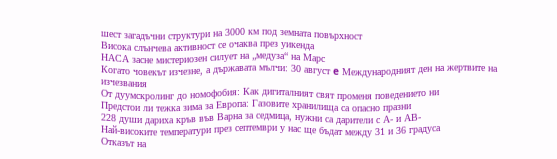шест загадъчни структури на 3000 км под земната повърхност
Висока слънчева активност се очаква през уикенда
НАСА засне мистериозен силует на „медуза“ на Марс
Когато човекът изчезне, а държавата мълчи: 30 август e Международният ден на жертвите на изчезвания
От дуумскролинг до номофобия: Как дигиталният свят променя поведението ни
Предстои ли тежка зима за Европа: Газовите хранилища са опасно празни
228 души дариха кръв във Варна за седмица, нужни са дарители с А- и АВ-
Най-високите температури през септември у нас ще бъдат между 31 и 36 градуса
Отказът на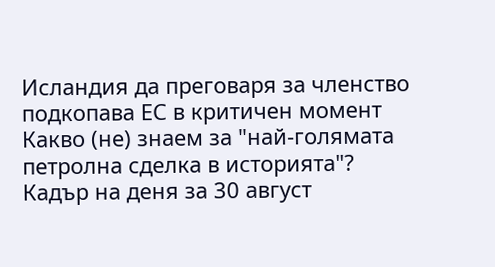Исландия да преговаря за членство подкопава ЕС в критичен момент
Какво (не) знаем за "най-голямата петролна сделка в историята"?
Кадър на деня за 30 август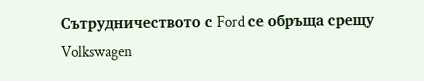Сътрудничеството с Ford се обръща срещу Volkswagen